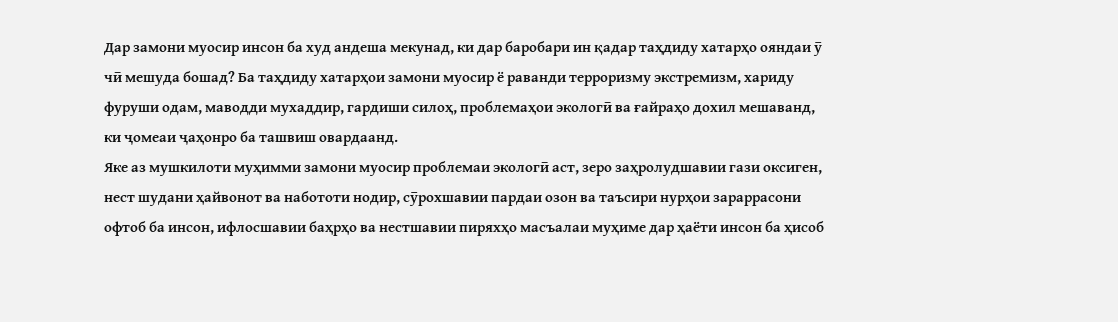Дар замони муосир инсон ба худ андеша мекунад, ки дар баробари ин қадар таҳдиду хатарҳо ояндаи ӯ чӣ мешуда бошад? Ба таҳдиду хатарҳои замони муосир ё раванди терроризму экстремизм, хариду фуруши одам, маводди мухаддир, гардиши силоҳ, проблемаҳои экологӣ ва ғайраҳо дохил мешаванд, ки ҷомеаи ҷаҳонро ба ташвиш овардаанд.
Яке аз мушкилоти муҳимми замони муосир проблемаи экологӣ аст, зеро заҳролудшавии гази оксиген, нест шудани ҳайвонот ва набототи нодир, сӯрохшавии пардаи озон ва таъсири нурҳои зараррасони офтоб ба инсон, ифлосшавии баҳрҳо ва нестшавии пиряхҳо масъалаи муҳиме дар ҳаёти инсон ба ҳисоб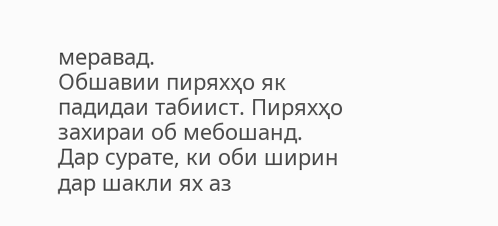меравад.
Обшавии пиряхҳо як падидаи табиист. Пиряхҳо захираи об мебошанд. Дар сурате, ки оби ширин дар шакли ях аз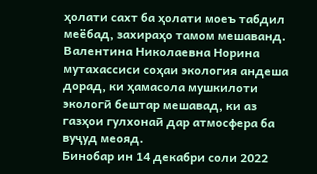ҳолати сахт ба ҳолати моеъ табдил меёбад, захираҳо тамом мешаванд.
Валентина Николаевна Норина мутахассиси соҳаи экология андеша дорад, ки ҳамасола мушкилоти экологӣ бештар мешавад, ки аз газҳои гулхонаӣ дар атмосфера ба вуҷуд меояд.
Бинобар ин 14 декабри соли 2022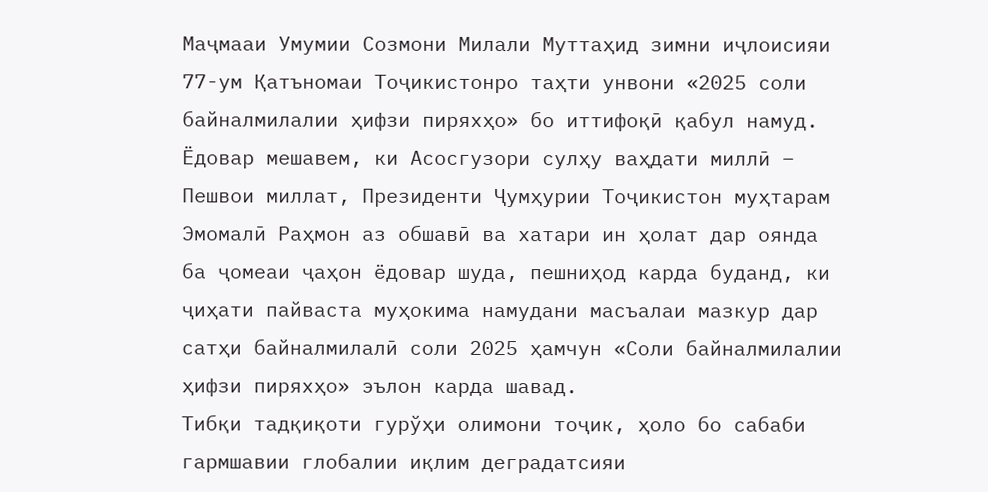Маҷмааи Умумии Созмони Милали Муттаҳид зимни иҷлоисияи 77-ум Қатъномаи Тоҷикистонро таҳти унвони «2025 соли байналмилалии ҳифзи пиряхҳо» бо иттифоқӣ қабул намуд.
Ёдовар мешавем, ки Асосгузори сулҳу ваҳдати миллӣ – Пешвои миллат, Президенти Ҷумҳурии Тоҷикистон муҳтарам Эмомалӣ Раҳмон аз обшавӣ ва хатари ин ҳолат дар оянда ба ҷомеаи ҷаҳон ёдовар шуда, пешниҳод карда буданд, ки ҷиҳати пайваста муҳокима намудани масъалаи мазкур дар сатҳи байналмилалӣ соли 2025 ҳамчун «Соли байналмилалии ҳифзи пиряхҳо» эълон карда шавад.
Тибқи тадқиқоти гурўҳи олимони тоҷик, ҳоло бо сабаби гармшавии глобалии иқлим деградатсияи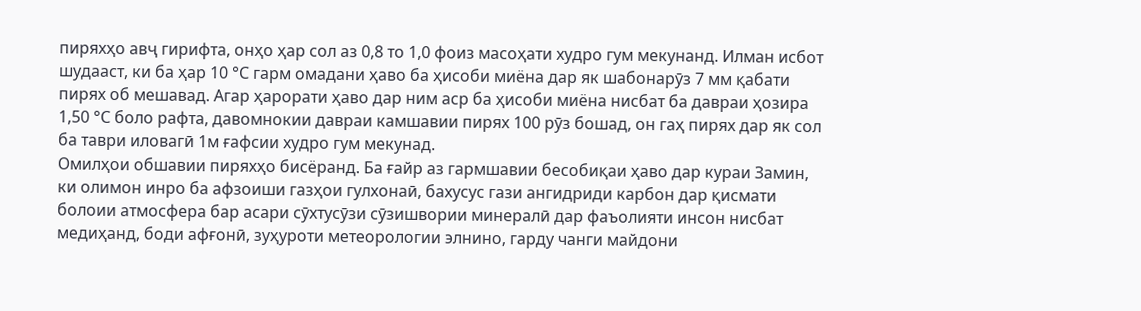пиряхҳо авҷ гирифта, онҳо ҳар сол аз 0,8 то 1,0 фоиз масоҳати худро гум мекунанд. Илман исбот шудааст, ки ба ҳар 10 °С гарм омадани ҳаво ба ҳисоби миёна дар як шабонарӯз 7 мм қабати пирях об мешавад. Агар ҳарорати ҳаво дар ним аср ба ҳисоби миёна нисбат ба давраи ҳозира 1,50 °С боло рафта, давомнокии давраи камшавии пирях 100 рӯз бошад, он гаҳ пирях дар як сол ба таври иловагӣ 1м ғафсии худро гум мекунад.
Омилҳои обшавии пиряхҳо бисёранд. Ба ғайр аз гармшавии бесобиқаи ҳаво дар кураи Замин, ки олимон инро ба афзоиши газҳои гулхонаӣ, бахусус гази ангидриди карбон дар қисмати болоии атмосфера бар асари сӯхтусӯзи сӯзишвории минералӣ дар фаъолияти инсон нисбат медиҳанд, боди афғонӣ, зуҳуроти метеорологии элнино, гарду чанги майдони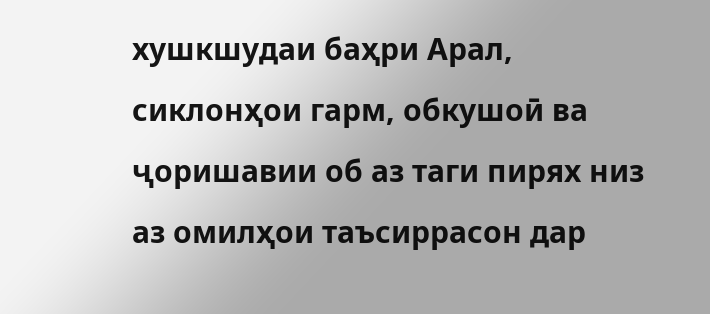хушкшудаи баҳри Арал, сиклонҳои гарм, обкушоӣ ва ҷоришавии об аз таги пирях низ аз омилҳои таъсиррасон дар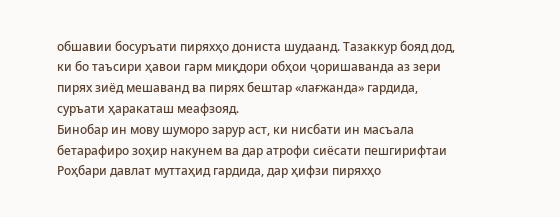обшавии босуръати пиряхҳо дониста шудаанд. Тазаккур бояд дод, ки бо таъсири ҳавои гарм миқдори обҳои ҷоришаванда аз зери пирях зиёд мешаванд ва пирях бештар «лағжанда» гардида, суръати ҳаракаташ меафзояд.
Бинобар ин мову шуморо зарур аст, ки нисбати ин масъала бетарафиро зоҳир накунем ва дар атрофи сиёсати пешгирифтаи Роҳбари давлат муттаҳид гардида, дар ҳифзи пиряхҳо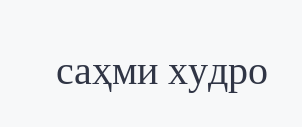саҳми худро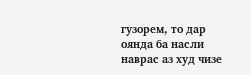гузорем, то дар оянда ба насли наврас аз худ чизе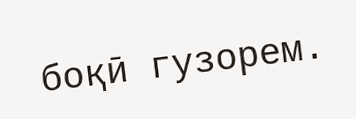боқӣ гузорем.